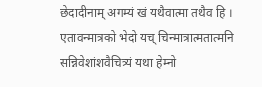छेदादीनाम् अगम्यं खं यथैवात्मा तथैव हि । एतावन्मात्रको भेदो यच् चिन्मात्रात्मतात्मनि
सन्निवेशांशवैचित्र्यं यथा हेम्नो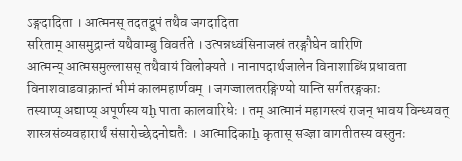ऽङ्गदादिता । आत्मनस् तदतद्रूपं तथैव जगदादिता
सरिताम् आसमुद्रान्तं यथैवाम्बु विवर्तते । उत्पन्नध्वंसिनाजस्रं तरङ्गौघेन वारिणि
आत्मन्य् आत्मसमुल्लासस् तथैवायं विलोक्यते । नानापदार्थजालेन विनाशाब्धिं प्रधावता
विनाशवाडवाक्रान्तं भीमं कालमहार्णवम् । जगज्जालतरङ्गिण्यो यान्ति सर्गतरङ्गकाः
तस्याप्य् अद्याप्य् अपूर्णस्य यḫ पाता कालवारिधेः । तम् आत्मानं महागस्त्यं राजन् भावय विन्ध्यवत्
शास्त्रसंव्यवहारार्थं संसारोच्छेदनोद्यतैः । आत्मादिकाẖ कृतास् सञ्ज्ञा वागतीतस्य वस्तुनः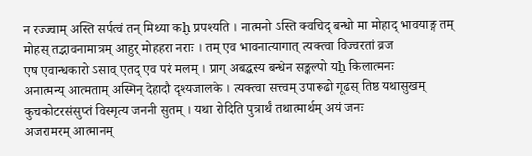न रज्ज्वाम् अस्ति सर्पत्वं तन् मिथ्या कḫ प्रपश्यति । नात्मनो ऽस्ति क्वचिद् बन्धो मा मोहाद् भावयाङ्ग तम्
मोहस् तद्भावनामात्रम् आहुर् मोहहरा नराः । तम् एव भावनात्यागात् त्यक्त्वा विज्वरतां व्रज
एष एवान्धकारो ऽसाव् एतद् एव परं मलम् । प्राग् अबद्धस्य बन्धेन सङ्कल्पो यẖ किलात्मनः
अनात्मन्य् आत्मताम् अस्मिन् देहादौ दृश्यजालके । त्यक्त्वा सत्त्वम् उपारूढो गूढस् तिष्ठ यथासुखम्
कुचकोटरसंसुप्तं विस्मृत्य जननी सुतम् । यथा रोदिति पुत्रार्थं तथात्मार्थम् अयं जनः
अजरामरम् आत्मानम्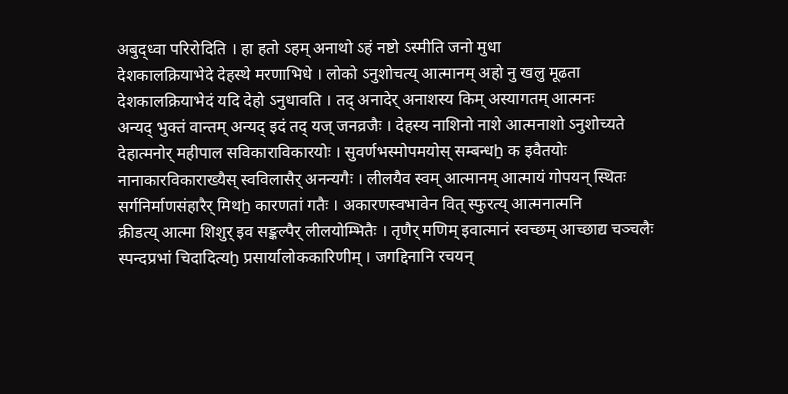अबुद्ध्वा परिरोदिति । हा हतो ऽहम् अनाथो ऽहं नष्टो ऽस्मीति जनो मुधा
देशकालक्रियाभेदे देहस्थे मरणाभिधे । लोको ऽनुशोचत्य् आत्मानम् अहो नु खलु मूढता
देशकालक्रियाभेदं यदि देहो ऽनुधावति । तद् अनादेर् अनाशस्य किम् अस्यागतम् आत्मनः
अन्यद् भुक्तं वान्तम् अन्यद् इदं तद् यज् जनव्रजैः । देहस्य नाशिनो नाशे आत्मनाशो ऽनुशोच्यते
देहात्मनोर् महीपाल सविकाराविकारयोः । सुवर्णभस्मोपमयोस् सम्बन्धẖ क इवैतयोः
नानाकारविकाराख्यैस् स्वविलासैर् अनन्यगैः । लीलयैव स्वम् आत्मानम् आत्मायं गोपयन् स्थितः
सर्गनिर्माणसंहारैर् मिथẖ कारणतां गतैः । अकारणस्वभावेन वित् स्फुरत्य् आत्मनात्मनि
क्रीडत्य् आत्मा शिशुर् इव सङ्कल्पैर् लीलयोम्भितैः । तृणैर् मणिम् इवात्मानं स्वच्छम् आच्छाद्य चञ्चलैः
स्पन्दप्रभां चिदादित्यḫ प्रसार्यालोककारिणीम् । जगद्दिनानि रचयन्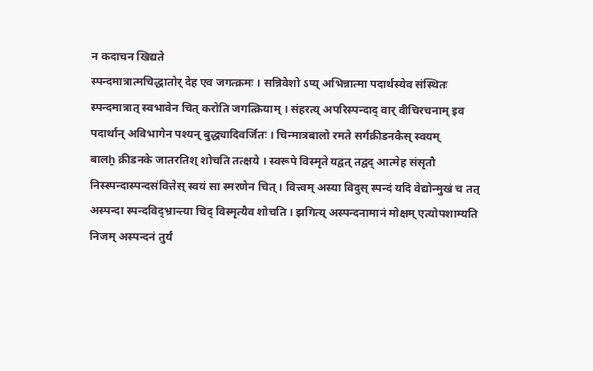न कदाचन खिद्यते
स्पन्दमात्रात्मचिद्धातोर् देह एव जगत्क्रमः । सन्निवेशो ऽप्य् अभिन्नात्मा पदार्थस्येव संस्थितः
स्पन्दमात्रात् स्वभावेन चित् करोति जगत्क्रियाम् । संहरत्य् अपरिस्पन्दाद् वार् वीचिरचनाम् इव
पदार्थान् अविभागेन पश्यन् बुद्ध्यादिवर्जितः । चिन्मात्रबालो रमते सर्गक्रीडनकैस् स्वयम्
बालẖ क्रीडनके जातरतिश् शोचति तत्क्षये । स्वरूपे विस्मृते यद्वत् तद्वद् आत्मेह संसृतौ
निस्स्पन्दास्पन्दसंवित्तेस् स्वयं सा स्मरणेन चित् । वित्त्वम् अस्या विदुस् स्पन्दं यदि वेद्योन्मुखं च तत्
अस्पन्दा स्पन्दविद्भ्रान्त्या चिद् विस्मृत्यैव शोचति । झगित्य् अस्पन्दनामानं मोक्षम् एत्योपशाम्यति
निजम् अस्पन्दनं तुर्यं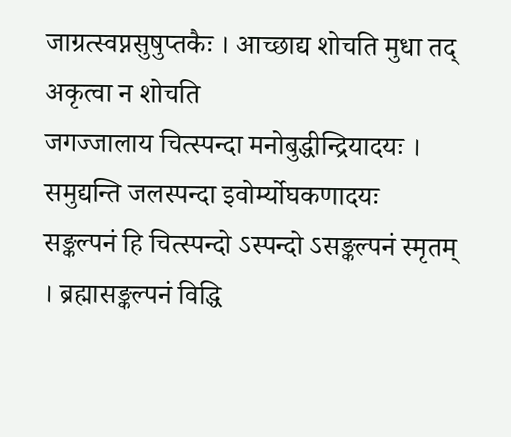जाग्रत्स्वप्नसुषुप्तकैः । आच्छाद्य शोचति मुधा तद् अकृत्वा न शोचति
जगज्जालाय चित्स्पन्दा मनोबुद्धीन्द्रियादयः । समुद्यन्ति जलस्पन्दा इवोर्म्योघकणादयः
सङ्कल्पनं हि चित्स्पन्दो ऽस्पन्दो ऽसङ्कल्पनं स्मृतम् । ब्रह्मासङ्कल्पनं विद्धि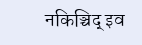नकिञ्चिद् इव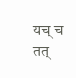यच् च तत्